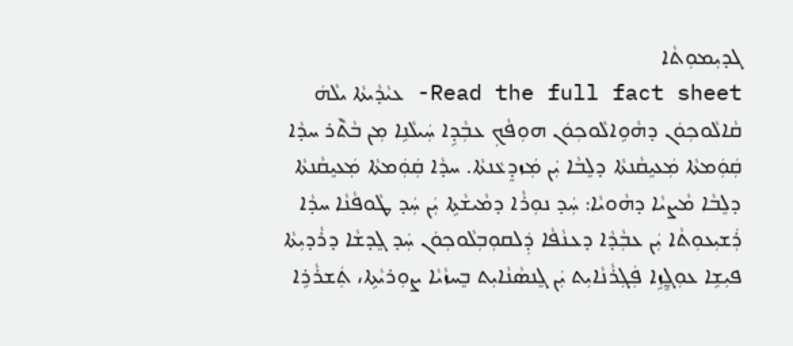ܓܕܝܼܡܘܼܬܵܐ
Read the full fact sheet- ܥܝܵܕܵܝܬܵܐ ܝܠܵܗܿ ܩܵܐܠܵܘܟܼܘܿܢ ܕܗܵܘܹܐܠܵܘܟܼܘܿܢ ܗܘܼܦܵܟܼ ܥܒܼܵܕܹܐ ܚܲܝܠܵܢܹܐ ܡܼܢ ܒܵܬ݉ܪ ܚܕܵܐ ܩܲܘܲܡܬܵܐ ܡܲܥܝܸܩܵܢܬܵܐ ܕܠܸܒܵܐ ܝܲܢ ܡܲܙܕܸܥܵܢܬܵܐ. ܚܕܵܐ ܩܲܘܲܡܬܵܐ ܡܲܥܝܸܩܵܢܬܵܐ ܕܠܸܒܵܐ ܡܵܨܝܵܐ ܕܗܵܘܝܵܐ: ܚܲܕ ܢܘܼܪܵܐ ܕܡܵܝܫܵܬܹܐ ܝܲܢ ܚܲܕ ܛܵܘܦܵܢܵܐ ܚܕܵܐ ܪܲܫܝܼܥܘܼܬܵܐ ܝܲܢ ܥܒܼܵܕܵܐ ܕܥܢܵܦܵܐ ܕܲܠܩܘܼܒܼܠܵܘܟܼܘܿܢ ܚܲܕ ܓܸܕܫܵܐ ܕܪܵܕܝܼܬܵܐ ܦܝܼܫܹܐ ܥܘܼܓ̰ܸܙܹܐ ܦܲܓܼܪܵܢܵܐܝܼܬ ܝܲܢ ܓܸܢܣܵܢܵܐܝܼܬ ܒܸܚܙܵܝܵܐ ܨܘܼܪܝܵܬܹܐ، ܬܲܫܪܵܪܹܐ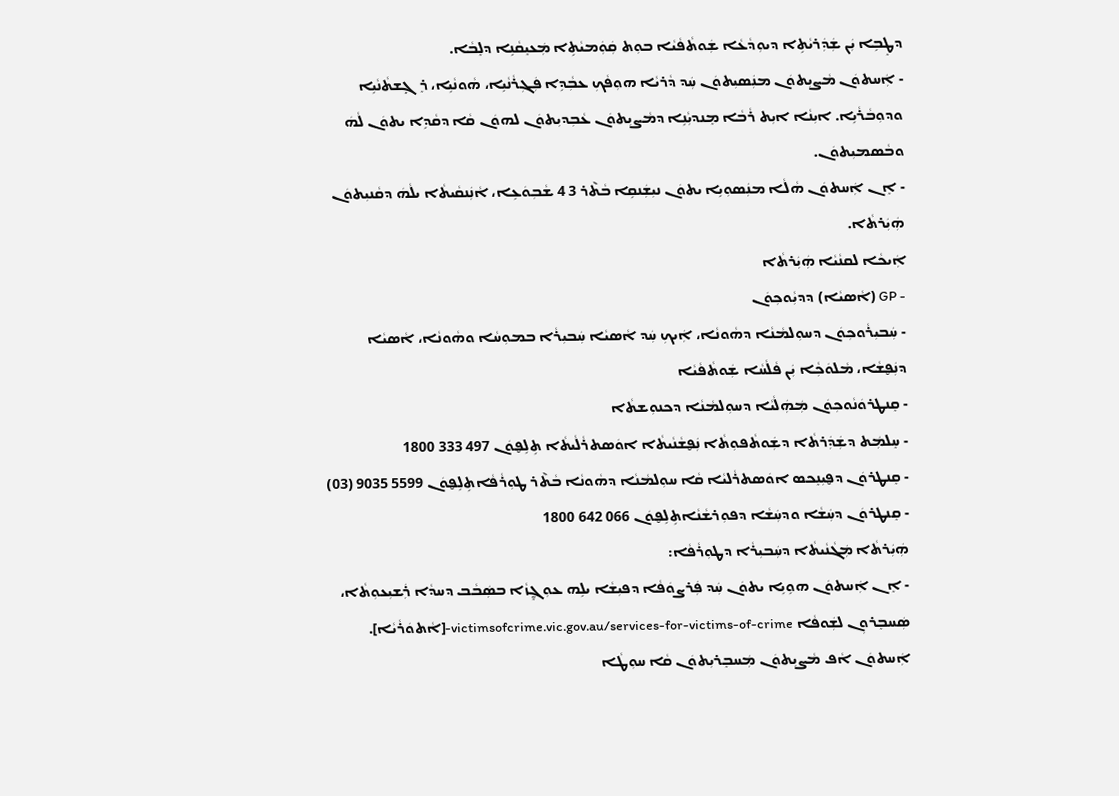ܕܛܸܒܹܐ ܝܲܢ ܫܲܕܲܪܝܵܬܹܐ ܕܝܘܼܕܵܥܵܐ ܫܲܘܬܵܦܵܝܵܐ ܒܘܼܬ ܩܲܘܲܡܝܵܬܹܐ ܡܲܥܝܸܩܵܢܹܐ ܕܠܸܒܵܐ.
- ܐܲܚܬܘܿܢ ܡܵܨܝܼܬܘܿܢ ܡܢܲܣܝܼܬܘܿܢ ܚܲܕ ܕܵܪܝܵܐ ܗܘܼܦܵܟܼ ܥܒܼܵܕܹܐ ܦܲܓܼܪܵܢܵܝܹܐ، ܗܵܘܢܵܝܹܐ، ܪܸܓܼܸܫܬܵܢܵܝܹܐ ܘܕܘܼܒܵܪܵܝܹܐ. ܐܝܼܢܵܐ ܐܝܼܬ ܪܵܒܵܐ ܡܸܢܕܝܼܵܢܹܐ ܕܡܵܨܝܼܬܘܿܢ ܥܵܒܼܕܝܼܬܘܿܢ ܠܗܘܿܢ ܩܵܐ ܕܩܵܕܹܐ ܝܬܘܿܢ ܠܵܗܿ ܘܒܵܣܡܝܼܬܘܿܢ.
- ܐܸܢ ܐܲܚܬܘܿܢ ܗܵܠܵܐ ܡܢܲܣܘܼܝܹܐ ܝܬܘܿܢ ܢܝܼܫܲܢܩܹܐ ܒܵܬ݉ܪ 3 4 ܫܵܒܼܘܿܥܹܐ، ܐܵܢܲܢܩܵܝܬܵܐ ܝܠܵܗܿ ܕܩܵܢܝܼܬܘܿܢ ܗܲܝܲܪܬܵܐ.
ܐܲܝܟܵܐ ܠܩܢܵܝܵܐ ܗܲܝܲܪܬܵܐ
- GP (ܐܵܣܝܵܐ) ܕܕܝܼܵܘܟܼܘܿܢ
- ܚܲܒܝܼܪܵܘܟܼܘܿܢ ܕܚܘܼܠܡܵܢܵܐ ܕܗܵܘܢܵܐ، ܐܲܝܟܼ ܚܲܕ ܐܵܣܝܵܐ ܚܲܒܝܼܪܵܐ ܒܡܘܼܚܵܐ ܘܗܵܘܢܵܐ، ܐܵܣܝܵܐ ܕܢܲܦ̮ܫܵܐ، ܡܵܠܘܿܟܼܵܐ ܝܲܢ ܦܵܠܵܚܵܐ ܫܲܘܬܵܦܵܝܵܐ
- ܩܸܢܛܪܘܿܢܵܘܟܼܘܿܢ ܡܲܗܲܠܵܝܵܐ ܕܚܘܼܠܡܵܢܵܐ ܕܟܢܘܼܫܬܵܐ
- ܚܸܠܡܲܬ ܕܫܲܕܲܪܬܵܐ ܕܫܲܘܬܵܦܘܼܬܵܐ ܢܲܦ̮ܫܵܢܵܝܬܵܐ ܐܘܿܣܬܪܵܠܵܝܬܵܐ ܬܹܠܹܦ̮ܘܿܢ 497 333 1800
- ܩܸܢܛܪܘܿܢ ܕܦ̮ܝܼܢܸܟܣ ܐܘܿܣܬܪܵܠܝܵܐ ܩܵܐ ܚܘܼܠܡܵܢܵܐ ܕܗܵܘܢܵܐ ܒܵܬ݉ܪ ܛܘܼܪܵܦܵܐܬܹܠܹܦ̮ܘܿܢ 5599 9035 (03)
- ܩܸܢܛܪܘܿܢ ܕܚܲܫܵܐ ܘܕܚܲܫܵܐ ܕܦܘܼܪܫܵܢܵܐܬܹܠܹܦ̮ܘܿܢ 066 642 1800
ܗܲܝܲܪܬܵܐ ܡܲܓܵܢܵܝܬܵܐ ܕܚܲܒܝܼܪܵܐ ܕܛܘܼܪܵܦܵܐ:
- ܐܸܢ ܐܲܚܬܘܿܢ ܗܘܹܝܹܐ ܝܬܘܿܢ ܚܲܕ ܦܲܪܨܘܿܦܵܐ ܕܦܝܼܫܵܐ ܝܠܹܗ ܥܘܼܓ̰ܸܙܵܐ ܒܣܲܒܵܒ ܕܚܕܵܐ ܪܲܫܝܼܥܘܼܬܵܐ، ܣܲܚܒܸܪܘܼܢ ܠܫܲܘܦܵܐ victimsofcrime.vic.gov.au/services-for-victims-of-crime-[ܐܵܬܘܿܪܵܝܵܐ]. ܐܲܚܬܘܿܢ ܐܵܦ ܡܵܨܝܼܬܘܿܢ ܡܲܚܒܸܪܝܼܬܘܿܢ ܩܵܐ ܚܘܼܛܵܐ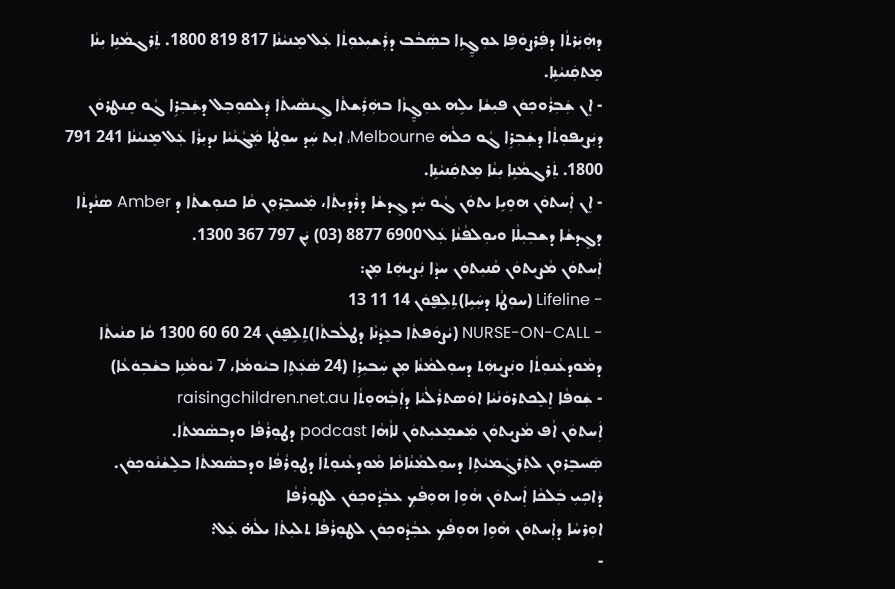ܕܗܲܝܲܪܬܵܐ ܕܦܲܪܨܘܿܦܹܐ ܥܘܼܓ̰ܸܙܹܐ ܒܣܲܒܵܒ ܕܪܲܫܝܼܥܘܼܬܵܐ ܥܲܠ ܡܸܢܝܵܢܵܐ 817 819 1800. ܬܲܪܓܡܵܢܹܐ ܝܼܢܵܐ ܡܸܬܩܲܢܝܵܢܹܐ.
- ܐܸܢ ܫܲܒܼܪܵܘܟܼܘܿܢ ܦܝܼܫܵܐ ܝܠܹܗ ܥܘܼܓ̰ܸܙܵܐ ܒܗܲܪܲܫܬܵܐ ܓܸܢܣܵܝܬܵܐ ܕܲܠܩܘܼܒܼܠ ܕܫܲܒܼܪܹܐ ܓܵܘ ܩܸܢܛܪܘܿܢ ܕܝܲܨܝܼܦܘܼܬܵܐ ܕܫܲܒܼܪܹܐ ܓܵܘ ܟܠܵܗܿ Melbourne، ܐܝܼܬ ܚܲܕ ܚܘܼܛܵܐ ܡܲܓܵܢܵܝܵܐ ܢܕܝܼܪܵܐ ܥܲܠ ܡܸܢܝܵܢܵܐ 241 791 1800. ܬܲܪܓܡܵܢܹܐ ܝܼܢܵܐ ܡܸܬܩܲܢܝܵܢܹܐ.
- ܐܸܢ ܐܲܚܬܘܿܢ ܗܘܹܝܹܐ ܝܬܘܿܢ ܓܵܘ ܚܲܕ ܓܸܕܫܵܐ ܕܪܵܕܝܼܬܵܐ، ܡܲܚܒܸܪܘܼܢ ܩܵܐ ܟܢܘܼܫܬܵܐ ܕ Amber ܣܢܵܕܬܵܐ ܕܓܸܕܫܵܐ ܕܫܒܼܝܼܠܵܐ ܘܝܘܼܠܦܵܢܵܐ ܥܲܠ 6900 8877 (03) ܝܲܢ 797 367 1300.
ܐܲܚܬܘܿܢ ܡܵܨܝܼܬܘܿܢ ܩܵܢܝܼܬܘܿܢ ܚܕܵܐ ܢܲܨܝܼܗܲܬ ܡܼܢ:
- Lifeline (ܚܘܼܛܵܐ ܕܚܲܝܹܐ)ܬܹܠܹܦ̮ܘܿܢ 14 11 13
- NURSE-ON-CALL (ܝܵܨܘܿܦܬܵܐ ܒܥܸܕܵܢܵܐ ܕܛܠܵܒܬܵܐ)ܬܹܠܹܦ̮ܘܿܢ 24 60 60 1300 ܩܵܐ ܩܢܵܝܬܵܐ ܕܡܵܘܕܥܵܢܘܼܬܵܐ ܘܢܲܨܝܼܗܲܬ ܕܚܘܼܠܡܵܢܵܐ ܡܼܢ ܚܲܒܝܼܪܹܐ (24 ܣܵܥܲܬܹܐ ܒܝܵܘܡܵܐ، 7 ܝܵܘܡܵܢܹܐ ܒܫܵܒܼܘܿܥܵܐ)
- ܫܲܘܦܵܐ ܐܸܠܸܟܬܪܘܿܢܵܝܵܐ ܐܘܿܣܬܪܵܠܵܝܵܐ ܕܐܲܒܼܵܗܘܼܬܵܐ raisingchildren.net.au
ܐܲܚܬܘܿܢ ܐܵܦ ܡܵܨܝܼܬܘܿܢ ܡܲܫܡܸܥܝܼܬܘܿܢ ܠܐܵܗܵܐ podcast ܕܛܘܼܪܵܦܵܐ ܘܕܒܣܵܡܬܵܐ.
ܣܲܚܒܸܪܘܼܢ ܠܬܲܪܓܲܡܝܵܬܹܐ ܕܚܘܼܠܡܵܢܵܐܩܵܐ ܡܵܘܕܥܵܢܘܼܬܵܐ ܕܛܘܼܪܵܦܵܐ ܘܕܒܣܵܡܬܵܐ ܒܠܸܫܵܢܵܘܟܼܘܿܢ.
ܕܵܐܟܼܝܼ ܒܲܠܟܵܐ ܐܲܚܬܘܿܢ ܗܵܘܹܐ ܗܘܼܦܵܟܼ ܥܒܼܵܕܵܘܟܼܘܿܢ ܠܛܘܼܪܵܦܵܐ
ܐܘܼܪܚܵܐ ܕܐܲܚܬܘܿܢ ܗܵܘܹܐ ܗܘܼܦܵܟܼ ܥܒܼܵܕܵܘܟܼܘܿܢ ܠܛܘܼܪܵܦܵܐ ܬܠܝܼܬܵܐ ܝܠܵܗ̇ ܥܲܠ:
-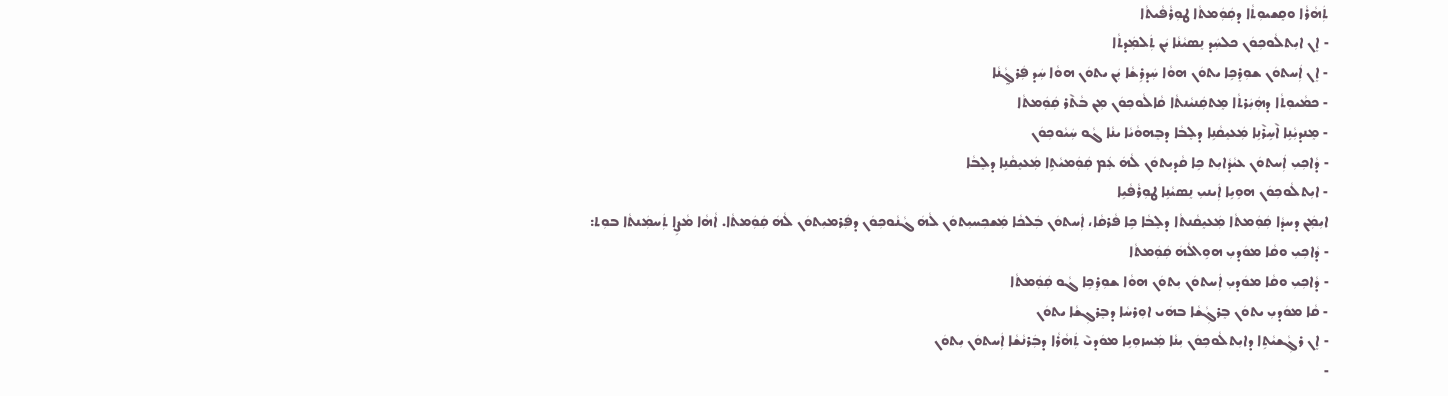ܬܲܗܵܪܵܐ ܘܩܸܫܝܘܼܬܵܐ ܕܩܲܘܲܡܬܵܐ ܛܘܼܪܵܦܵܝܬܵܐ
- ܐܸܢ ܐܝܼܬܠܵܘܟܼܘܿܢ ܟܠܚܲܕ ܢܸܣܝܵܢܵܐ ܝܲܢ ܬܲܠܡܲܕܬܵܐ
- ܐܸܢ ܐܲܚܬܘܿܢ ܫܘܼܪܸܟܹܐ ܝܬܘܿܢ ܗܘܵܐ ܚܲܕܪܹܫܵܐ ܝܲܢ ܝܬܘܿܢ ܗܘܵܐ ܚܲܕ ܦܲܪܓ̰ܵܢܵܐ
- ܟܡܵܝܘܼܬܵܐ ܕܗܲܝܲܪܬܵܐ ܡܸܬܩܲܢܝܵܢܬܵܐ ܩܵܐܠܵܘܟܼܘܿܢ ܡܼܢ ܒܵܬ݉ܪ ܩܲܘܲܡܬܵܐ
- ܡܸܢܕܝܼܵܢܹܐ ܐ݉ܚܹܪ݉ܢܹܐ ܡܲܥܝܸܩܵܢܹܐ ܕܠܸܒܵܐ ܕܒܸܗܘܵܝܵܐ ܝܢܵܐ ܓܵܘ ܚܲܝܵܘܟܼܘܿܢ
- ܕܵܐܟܼܝܼ ܐܲܚܬܘܿܢ ܥܝܵܕܵܐܝܼܬ ܟܹܐ ܩܵܕܝܼܬܘܿܢ ܠܵܗܿ ܥܲܡ ܩܲܘܲܡܝܵܬܹܐ ܡܲܥܝܸܩܵܢܹܐ ܕܠܸܒܵܐ
- ܐܝܼܬܠܵܘܟܼܘܿܢ ܗܘܹܝܹܐ ܐܲܝܢܝܼ ܢܸܣܝܵܢܹܐ ܛܘܼܪܵܦܵܝܹܐ
ܐܝܼܡܲܢ ܕܚܕܵܐ ܩܲܘܲܡܬܵܐ ܡܲܥܝܸܩܵܢܬܵܐ ܕܠܸܒܵܐ ܟܹܐ ܦܵܪܩܵܐ، ܐܲܚܬܘܿܢ ܒܲܠܟܵܐ ܡܲܫܟܼܚܝܼܬܘܿܢ ܠܵܗܿ ܓܵܢܵܘܟܼܘܿܢ ܕܦܲܪܡܝܼܬܘܿܢ ܠܵܗܿ ܩܲܘܲܡܬܵܐ. ܐܵܗܵܐ ܡܵܨܹܐ ܬܲܚܡܲܢܬܵܐ ܒܘܼܬ:
- ܕܵܐܟܼܝܼ ܘܩܵܐ ܡܘܿܕܝܼ ܗܘܹܐܠܵܗܿ ܩܲܘܲܡܬܵܐ
- ܕܵܐܟܼܝܼ ܘܩܵܐ ܡܘܿܕܝܼ ܐܲܚܬܘܿܢ ܝܼܬܘܿܢ ܗܘܵܐ ܫܘܼܪܸܟܹܐ ܓܵܘ ܩܲܘܲܡܬܵܐ
- ܩܵܐ ܡܘܿܕܝܼ ܝܬܘܿܢ ܒܸܪܓܼܵܫܵܐ ܒܗܿܝ ܐܘܼܪܚܵܐ ܕܒܸܪܓܼܫܵܐ ܝܬܘܿܢ
- ܐܸܢ ܪܓܼܵܫܝܵܬܹܐ ܕܐܝܼܬܠܵܘܟܼܘܿܢ ܝܼܢܵܐ ܡܲܚܙܘܼܝܹܐ ܡܘܿܕܝ݉ ܬܲܗܵܪܵܐ ܕܒܲܪܢܵܫܵܐ ܐܲܚܬܘܿܢ ܝܼܬܘܿܢ
-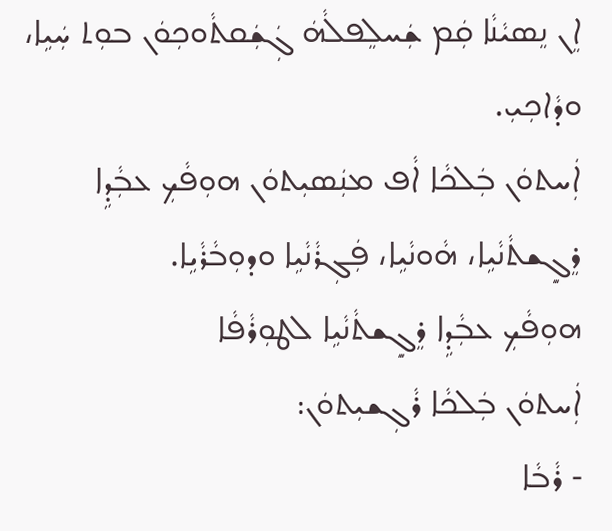ܐܸܢ ܢܸܣܝܵܢܵܐ ܩܲܡ ܫܲܚܠܸܦܠܵܗܿ ܓܲܫܲܩܬܵܘܟܼܘܿܢ ܒܘܼܬ ܚܲܝܹܐ، ܘܕܵܐܟܼܝܼ.
ܐܲܚܬܘܿܢ ܒܲܠܟܵܐ ܐܵܦ ܡܢܲܣܝܼܬܘܿܢ ܗܘܼܦܵܟܼ ܥܒܼܵܕܹܐ ܪܸܓܼܸܫܬܵܢܵܝܹܐ، ܗܵܘܢܵܝܹܐ، ܦܲܓܼܪܵܢܵܝܹܐ ܘܕܘܼܒܵܪܵܝܹܐ.
ܗܘܼܦܵܟܼ ܥܒܼܵܕܹܐ ܪܸܓܼܸܫܬܵܢܵܝܹܐ ܠܛܘܼܪܵܦܵܐ
ܐܲܚܬܘܿܢ ܒܲܠܟܵܐ ܪܵܓܼܫܝܼܬܘܿܢ:
- ܪܵܒܵܐ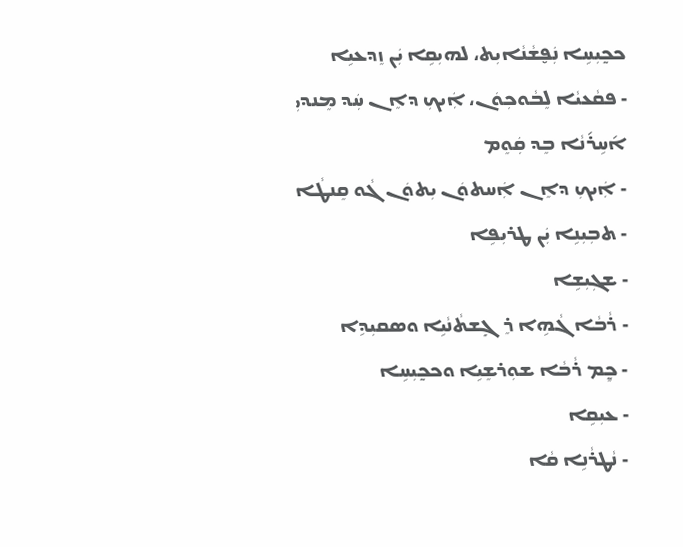ܟܟ̰ܝܼܚܹܐ ܢܲܦ̮ܫܵܢܵܐܝܼܬ، ܠܗܝܼܩܹܐ ܝܲܢ ܙܸܕܥܝܹܐ
- ܦܩܵܥܝܵܐ ܠܸܒܵܘܟܼܘܿܢ، ܐܲܝܟܼ ܕܐܸܢ ܚܲܕ ܡܸܢܕܝܼ ܐ݇ܚܹܪ݇ܢܵܐ ܒܸܕ ܩܲܘܸܡ
- ܐܲܝܟܼ ܕܐܸܢ ܐܲܚܬܘܿܢ ܝܼܬܘܿܢ ܓܵܘ ܩܸܢܛܵܐ
- ܬܒܼܝܼܢܹܐ ܝܲܢ ܛܪܝܼܦܹܐ
- ܫܓܼܝܼܫܹܐ
- ܪܵܒܵܐ ܓܵܗܹܐ ܪܸܓܼܸܫܬܵܢܵܝܹܐ ܘܣܩܝܼܕܹܐ
- ܟ̰ܸܡ ܪܵܒܵܐ ܫܘܼܪܫܸܝܹܐ ܘܟܟ̰ܝܼܚܹܐ
- ܥܝܼܩܹܐ
- ܢܵܛܪܵܢܹܐ ܩܵܐ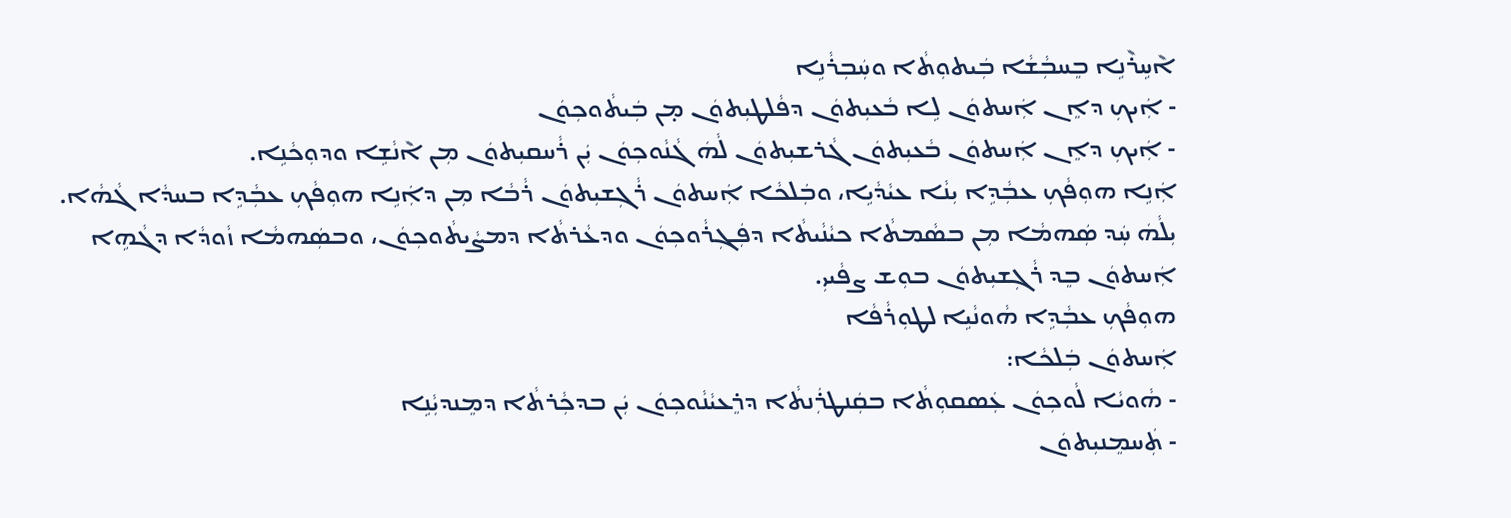ܐ݉ܚܹܪ݉ܢܹܐ ܒܸܚܒܼܵܫܵܐ ܒܲܝܬܘܼܬܵܐ ܘܚܲܒܼܪܵܢܹܐ
- ܐܲܝܟܼ ܕܐܸܢ ܐܲܚܬܘܿܢ ܠܹܐ ܒܵܥܝܼܬܘܿܢ ܕܦܵܠܛܝܼܬܘܿܢ ܡ̣ܢ ܒܲܝܬܵܘܟܼܘܿܢ
- ܐܲܝܟܼ ܕܐܸܢ ܐܲܚܬܘܿܢ ܒܵܥܝܼܬܘܿܢ ܓܵܪܫܝܼܬܘܿܢ ܠܵܗܿ ܓܵܢܵܘܟܼܘܿܢ ܝܲܢ ܪܵܚܩܝܼܬܘܿܢ ܡܼܢ ܐ݉ܢܵܫܹܐ ܘܕܘܼܟܵܢܹܐ.
ܐܲܢܹܐ ܗܘܼܦܵܟܼ ܥܒܼܵܕܹܐ ܝܼܢܵܐ ܥܝܵܕܵܝܹܐ، ܘܒܲܠܟܵܐ ܐܲܚܬܘܿܢ ܪܵܓܼܫܝܼܬܘܿܢ ܪܵܒܵܐ ܡܼܢ ܕܐܲܢܹܐ ܗܘܼܦܵܟܼ ܥܒܼܵܕܹܐ ܒܚܕܵܐ ܓܵܗܵܐ.
ܝܼܠܵܗܿ ܚܲܕ ܣܲܗܡܵܐ ܡܼܢ ܒܣܵܡܬܵܐ ܟܝܵܢܵܝܬܵܐ ܕܦܲܓܼܪܵܘܟܼܘܿܢ ܘܕܥܵܪܬܵܐ ܕܡܨܵܝܬܵܘܟܼܘܿܢ، ܘܒܣܲܗܡܵܐ ܙܵܘܕܵܐ ܕܓܵܗܹܐ ܐܲܚܬܘܿܢ ܒܸܕ ܪܵܓܼܫܝܼܬܘܿܢ ܒܘܼܫ ܨܦܵܝܝܼ.
ܗܘܼܦܵܟܼ ܥܒܼܵܕܹܐ ܗܵܘܢܵܝܹܐ ܠܛܘܼܪܵܦܵܐ
ܐܲܚܬܘܿܢ ܒܲܠܟܵܐ:
- ܗܵܘܝܵܐ ܠܵܘܟܼܘܿܢ ܥܲܣܩܘܼܬܵܐ ܒܩܲܢܛܪܲܢܬܵܐ ܕܪܸܥܝܵܢܵܘܟܼܘܿܢ ܝܲܢ ܒܕܟܼܵܪܬܵܐ ܕܡܸܢܕܝܼܵܢܹܐ
- ܬܲܚܡܸܢܝܼܬܘܿܢ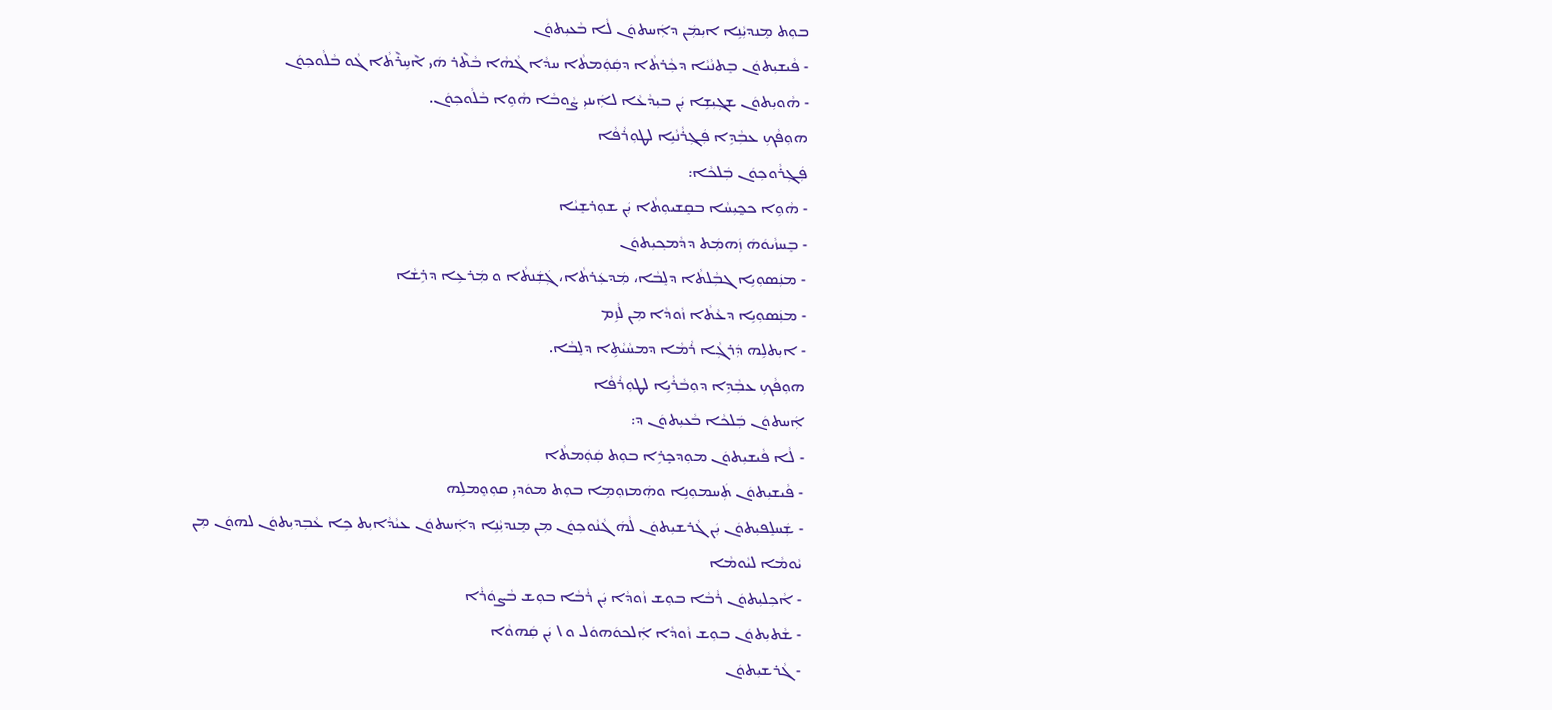ܒܘܼܬ ܡܸܢܕܝܼܵܢܹܐ ܐܝܼܡܲܢ ܕܐܲܚܬܘܿܢ ܠܵܐ ܒܵܥܝܼܬܘܿܢ
- ܦܵܝܫܝܼܬܘܿܢ ܒܸܬܢܵܝܵܐ ܕܟܼܵܪܬܵܐ ܕܩܲܘܲܡܬܵܐ ܚܕܵܐ ܓܵܗܵܐ ܒܵܬ݉ܪ ܗܿܝ ܐ݉ܚܹܪ݉ܬܵܐ ܓܵܘ ܒܵܠܵܘܟܼܘܿܢ
- ܗܵܘܝܼܬܘܿܢ ܫܓܼܝܼܫܹܐ ܝܲܢ ܒܝܼܕܵܥܵܐ ܠܐܲܝܢܝܼ ܨܵܘܒܵܐ ܗܵܘܹܐ ܒܵܠܵܘܟܼܘܿܢ.
ܗܘܼܦܵܟܼ ܥܒܼܵܕܹܐ ܦܲܓܼܪܵܢܵܝܹܐ ܠܛܘܼܪܵܦܵܐ
ܦܲܓܼܪܵܘܟܼܘܿܢ ܒܲܠܟܵܐ:
- ܗܵܘܹܐ ܟܟ̰ܝܼܚܵܐ ܒܩܸܫܝܘܼܬܵܐ ܝܲܢ ܫܘܼܪܫܸܝܵܐ
- ܒܸܚܙܵܝܘܿܗܿ ܙܲܗܡܲܬ ܕܕܵܡܟ݂ܝܼܬܘܿܢ
- ܡܢܲܣܘܼܝܹܐ ܓܒܼܵܠܬܵܐ ܕܠܸܒܵܐ، ܡܲܕܥܲܪܬܵܐ، ܓܲܫܲܢܬܵܐ ܘ ܡܲܪܥܹܐ ܕܪܹܫܵܐ
- ܡܢܲܣܘܼܝܹܐ ܕܥܵܬܵܐ ܙܵܘܕܵܐ ܡܼܢ ܠܵܙܹܡ
- ܐܝܼܬܠܹܗ ܕܲܪܓܼܵܐ ܪܵܡܵܐ ܕܡܚܵܝܵܬܹܐ ܕܠܸܒܵܐ.
ܗܘܼܦܵܟܼ ܥܒܼܵܕܹܐ ܕܘܼܒܵܪܵܝܹܐ ܠܛܘܼܪܵܦܵܐ
ܐܲܚܬܘܿܢ ܒܲܠܟܵܐ ܒܵܥܝܼܬܘܿܢ ܕ:
- ܠܵܐ ܦܵܝܫܝܼܬܘܿܢ ܡܘܼܕܟܼܸܪܹܐ ܒܘܼܬ ܩܲܘܲܡܬܵܐ
- ܦܵܝܫܝܼܬܘܿܢ ܬܲܚܡܘܼܢܹܐ ܘܗܲܡܙܘܼܡܹܐ ܒܘܼܬ ܡܘܿܕܝܼ ܩܘܼܘܸܡܠܹܗ
- ܫܲܚܠܸܦܝܼܬܘܿܢ ܝܲܢ ܓܵܪܫܝܼܬܘܿܢ ܠܵܗܿ ܓܵܢܵܘܟܼܘܿܢ ܡܼܢ ܡܸܢܕܝܼܵܢܹܐ ܕܐܲܚܬܘܿܢ ܥܝܵܕܵܐܝܼܬ ܟܹܐ ܥܵܒܼܕܝܼܬܘܿܢ ܠܗܘܿܢ ܡܼܢ ܝܵܘܡܵܐ ܠܝܵܘܡܵܐ
- ܐܵܟܼܠܝܼܬܘܿܢ ܪܵܒܵܐ ܒܘܼܫ ܙܵܘܕܵܐ ܝܲܢ ܪܵܒܵܐ ܒܘܼܫ ܒܵܨܘܿܪܵܐ
- ܫܵܬܝܼܬܘܿܢ ܒܘܼܫ ܙܵܘܕܵܐ ܐܲܠܟܘܿܗܘܿܠ ܘ \ ܝܲܢ ܩܲܗܘܵܐ
- ܓܵܪܫܝܼܬܘܿܢ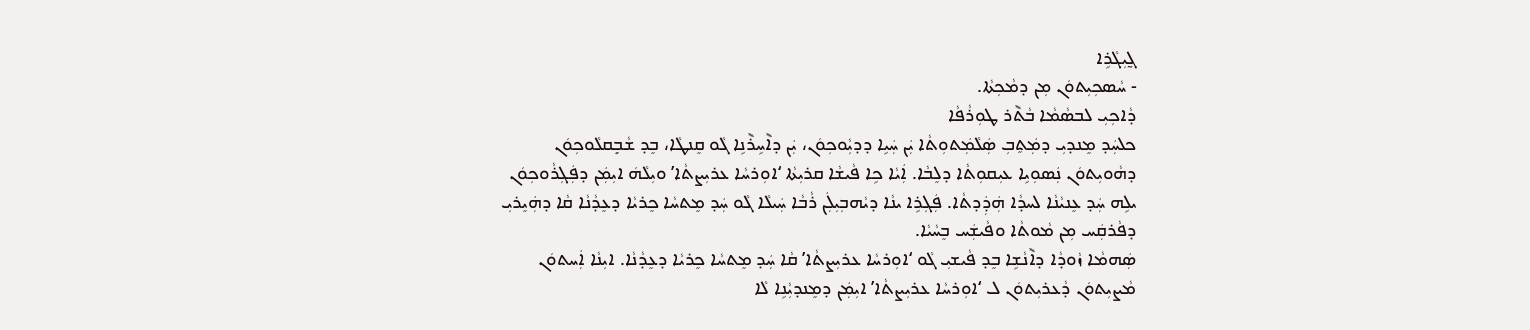ܓ̰ܝܼܓܵܪܹܐ
- ܚܵܣܟܼܝܼܬܘܿܢ ܡܼܢ ܕܡܵܟܼܬܵܐ.
ܕܵܐܟܼܝܼ ܠܒܣܵܡܵܐ ܒܵܬ݉ܪ ܛܘܼܪܵܦܵܐ
ܟܠܚܲܕ ܡܸܢܕܝܼ ܕܡܲܬܸܒܼ ܣܲܠܵܡܲܬܘܼܬܵܐ ܝܲܢ ܚܲܝܹܐ ܕܕܝܼܵܘܟܼܘܿܢ، ܝܲܢ ܕܐ݉ܚܹܪ݉ܢܹܐ ܓܵܘ ܩܸܢܛܵܐ، ܒܸܕ ܫܵܒܼܸܩܠܵܘܟܼܘܿܢ ܕܗܵܘܝܼܬܘܿܢ ܢܲܣܘܼܝܹܐ ܥܝܼܩܘܼܬܵܐ ܕܠܸܒܵܐ. ܐܲܝܵܐ ܟܹܐ ܦܵܝܫܵܐ ܩܪܝܼܬܵܐ ‘ܐܘܼܪܚܵܐ ܥܪܝܼܨܬܵܐ’ ܘܝܼܠܵܗܿ ܐܝܼܡܲܢ ܕܦܲܓܼܪܵܘܟܼܘܿܢ ܝܠܹܗ ܚܲܕ ܥܸܢܝܵܢܵܐ ܠܚܕܵܐ ܗܲܕܲܕܬܵܐ. ܦܲܓܼܪܹܐ ܝܢܵܐ ܕܝܵܗܒܼܝܼܠܲܢ ܪܵܒܵܐ ܚܲܝܠܵܐ ܓܵܘ ܚܲܕ ܡܸܬܚܵܐ ܟܸܪܝܵܐ ܕܥܸܕܵܢܵܐ ܩܵܐ ܕܗܲܝܸܪܝܼ ܕܦܵܪܩܲܚ ܡܼܢ ܡܵܘܬܵܐ ܘܦܵܝܫܲܚ ܒܸܚܵܝܵܐ.
ܣܲܗܡܵܐ ܙܵܘܕܵܐ ܕܐ݉ܢܵܫܹܐ ܒܸܕ ܦܵܝܫܝܼ ܓܵܘ ‘ܐܘܼܪܚܵܐ ܥܪܝܼܨܬܵܐ’ ܩܵܐ ܚܲܕ ܡܸܬܚܵܐ ܟܸܪܝܵܐ ܕܥܸܕܵܢܵܐ. ܐܝܼܢܵܐ ܐܲܚܬܘܿܢ ܡܵܨܝܼܬܘܿܢ ܕܵܥܪܝܼܬܘܿܢ ܠ ‘ܐܘܼܪܚܵܐ ܥܪܝܼܨܬܵܐ’ ܐܝܼܡܲܢ ܕܡܸܢܕܝܼܵܢܹܐ ܠܵܐ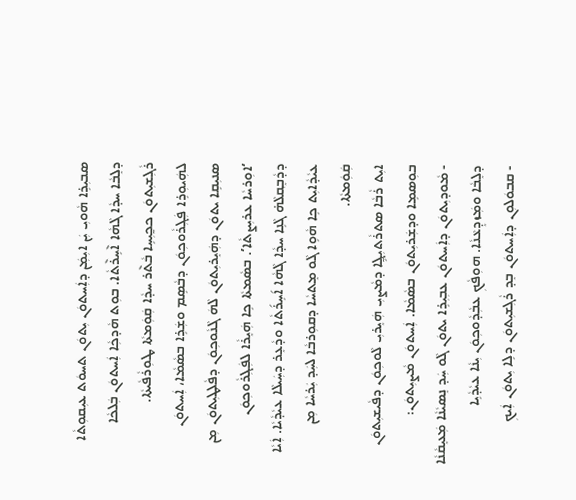ܣܒܝܼܪܹܐ ܗܵܘܝܼ ܝܲܢ ܐܝܼܡܲܢ ܕܐܲܚܬܘܿܢ ܝܼܬܘܿܢ ܬܚܘܿܬ ܥܝܼܩܘܼܬܵܐ ܕܠܸܒܵܐ ܚܕܵܐ ܓܵܗܵܐ ܐ݉ܚܹܪ݉ܬܵܐ. ܒܘܼܬ ܗܵܕܟܼܵܐ ܐܲܚܬܘܿܢ ܒܲܠܟܵܐ ܪܵܓܼܫܝܼܬܘܿܢ ܟܟ̰ܝܼܚܹܐ ܒܵܬ݉ܪ ܚܕܵܐ ܩܲܘܲܡܬܵܐ ܛܘܼܪܵܦܵܝܬܵܐ.
ܠܗܲܝܘܼܪܹܐ ܦܲܓܼܪܵܘܟܼܘܿܢ ܕܒܵܣܹܡ ܘܫܲܪܹܐ ܒܣܵܡܵܐ، ܐܲܚܬܘܿܢ ܣܢܝܼܩܹܐ ܝܬܘܿܢ ܕܗܲܝܸܪܝܼܬܘܿܢ ܠܵܗܿ ܓܵܢܵܘܟܼܘܿܢ ܕܦܵܠܛܝܼܬܘܿܢ ܡܼܢ ‘ܐܘܼܪܚܵܐ ܥܪܝܼܨܬܵܐ’. ܒܣܵܡܬܵܐ ܟܹܐ ܗܲܝܸܪܵܐ ܠܦܲܓܼܪܵܘܟܼܘܿܢ ܕܕܵܒ݂ܸܩܠܵܗ̇ ܓܵܢܹܐ ܚܕܵܐ ܓܵܗܵܐ ܐ݇ܚܹܪ݇ܬܵܐ ܘܕܵܥܸܪ ܕܚܲܝܠܵܐ ܥܝܵܕܵܝܵܐ. ܐܲܝܵܐ ܥܝܵܕܵܐܝܼܬ ܟܹܐ ܗܵܘܹܐ ܓܵܘ ܡܸܬܚܵܐ ܕܩܘܼܪܒܵܐ ܠܚܲܕ ܝܲܪܚܵܐ ܡܼܢ ܩܲܘܲܡܬܵܐ.
ܐܝܼܬ ܪܵܒܵܐ ܣܬܪܵܬܝܼܓ̰ܹܐ ܕܡܵܨܝܼ ܗܲܝܸܪܝܼ ܠܵܘܟܼܘܿܢ ܕܦܵܝܫܝܼܬܘܿܢ ܒܘܼܣܡܹܐ ܘܕܫܲܪܝܼܬܘܿܢ ܒܣܵܡܵܐ. ܐܲܚܬܘܿܢ ܡܵܨܝܼܬܘܿܢ:
- ܡܵܘܕܝܼܬܘܿܢ ܕܐܲܚܬܘܿܢ ܥܒܼܝܼܪܹܐ ܝܬܘܿܢ ܓܵܘ ܚܲܕ ܢܸܣܝܵܢܵܐ ܡܲܥܝܸܩܵܢܵܐ ܕܠܸܒܵܐ ܘܡܲܙܕܸܥܵܢܵܐ. ܗܘܼܦܵܟܼ ܥܒܼܵܕܵܘܟܼܘܿܢ ܝܼܢܵܐ ܥܝܵܕܵܝܹܐ
- ܩܒܘܿܠܘܼܢ ܕܐܲܚܬܘܿܢ ܒܸܕ ܪܵܓܼܫܝܼܬܘܿܢ ܕܠܹܐ ܝܼܬܘܿܢ ܐܲܝܟܼ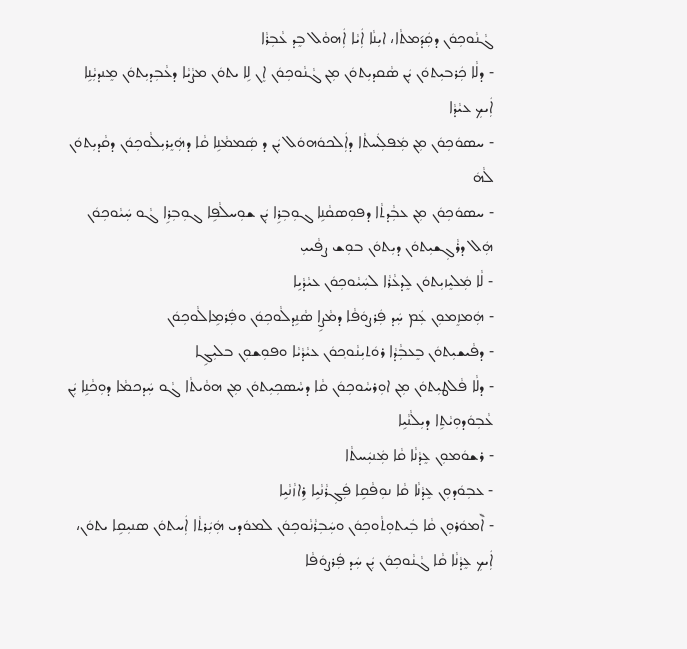ܓܵܢܵܘܟܼܘܿܢ ܕܩܲܕ݇ܡܬܵܐ، ܐܝܼܢܵܐ ܐܲܝܵܐ ܐܲܗܘܵܠ ܒܸܕ ܥܵܒܼܪܵܐ
- ܕܠܵܐ ܟܲܪܒܝܼܬܘܿܢ ܝܲܢ ܣܵܩܕܝܼܬܘܿܢ ܡܼܢ ܓܵܢܵܘܟܼܘܿܢ ܐܸܢ ܠܹܐ ܝܬܘܿܢ ܡܨܵܝܵܐ ܕܥܵܒܼܕܝܼܬܘܿܢ ܡܸܢܕܝܼܵܢܹܐ ܐܲܝܟܼ ܥܝܵܕܵܐ
- ܚܣܘܿܟܼܘܿܢ ܡܼܢ ܡܲܦܠܲܚܬܵܐ ܕܐܲܠܟܘܿܗܘܿܠ ܝܲܢ ܕ ܣܲܡܡܵܢܹܐ ܩܵܐ ܕܗܲܝܸܪܝܼܠܵܘܟܼܘܿܢ ܕܩܵܕܝܼܬܘܿܢ ܠܵܗܿ
- ܚܣܘܿܟܼܘܿܢ ܡܼܢ ܥܒܼܵܕܬܵܐ ܕܦܘܼܣܩܵܢܹܐ ܓܘܼܒܼܪܹܐ ܝܲܢ ܫܘܼܚܠܵܦܹܐ ܓܘܼܒܼܪܹܐ ܓܵܘ ܚܲܝܵܘܟܼܘܿܢ ܗܲܠ ܕܪܵܓܼܫܝܼܬܘܿܢ ܕܝܼܬܘܿܢ ܒܘܼܫ ܨܦܵܝܝܼ
- ܠܵܐ ܡܲܠܝܸܙܝܼܬܘܿܢ ܠܸܕܥܵܪܵܐ ܠܚܲܝܵܘܟܼܘܿܢ ܥܝܵܕܵܝܹܐ
- ܗܲܡܙܸܡܘܼܢ ܥܲܡ ܚܲܕ ܦܲܪܨܘܿܦܵܐ ܕܡܵܨܹܐ ܣܵܢܹܕܠܵܘܟܼܘܿܢ ܘܦܲܪܡܹܐܠܵܘܟܼܘܿܢ
- ܕܦܵܝܫܝܼܬܘܿܢ ܒܸܥܒܼܵܕܵܐ ܪܘܿܬܝܼܢܵܘܟ݂ܘܿܢ ܥܝܵܕܵܝܵܐ ܘܦܘܼܫܘܼܢ ܒܠܝܼܓܹܐ
- ܕܠܵܐ ܦܵܠܛܝܼܬܘܿܢ ܡܼܢ ܐܘܼܪܚܵܘܟܼܘܿܢ ܩܵܐ ܕܚܵܣܟܼܝܼܬܘܿܢ ܡܼܢ ܗܘܵܝܬܵܐ ܓܵܘ ܚܲܕܟܡܵܐ ܕܘܼܟܵܢܹܐ ܝܲܢ ܥܵܒܼܘܿܕܘܼܝܵܬܹܐ ܕܝܼܠܵܢܵܝܹܐ
- ܪܫܘܿܡܘܼܢ ܥܸܕܵܢܵܐ ܩܵܐ ܡܲܢܝܲܚܬܵܐ
- ܥܒܼܘܿܕܘܼܢ ܥܸܕܵܢܵܐ ܩܵܐ ܢܘܼܦܵܩܹܐ ܦܲܓܼܪܵܢܵܝܹܐ ܪܹܐܙܵܢܵܝܹܐ
- ܐ݉ܡܘܿܪܘܼܢ ܩܵܐ ܒܲܝܬܘܼܬܵܘܟܼܘܿܢ ܘܚܲܒܼܪܵܢܵܘܟܼܘܿܢ ܠܡܘܿܕܝ ܗܲܝܲܪܬܵܐ ܐܲܚܬܘܿܢ ܣܢܝܼܩܹܐ ܝܬܘܿܢ، ܐܲܝܟܼ ܥܸܕܵܢܵܐ ܩܵܐ ܓܵܢܵܘܟܼܘܿܢ ܝܲܢ ܚܲܕ ܦܲܪܨܘܿܦܵܐ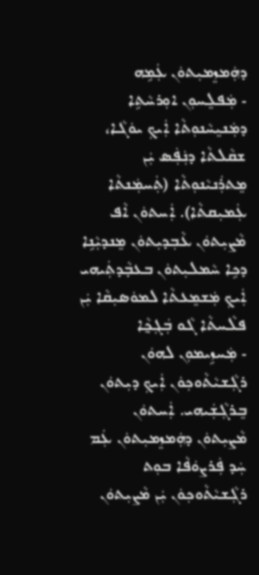ܕܗܲܡܙܸܡܝܼܬܘܿܢ ܥܲܡܹܗ
- ܡܲܦܠܸܚܘܼܢ ܐܘܼܪܚܵܬܹܐ ܕܡܲܢܝܸܚܵܢܘܼܬܵܐ ܐܲܝܟܼ ܝܘܿܓܵܐ، ܫܩܵܠܬܵܐ ܕܢܲܦܲܣ ܝܲܢ ܡܸܬܪܲܢܝܵܢܘܼܬܵܐ (ܬܲܚܡܲܢܬܵܐ ܥܲܡܝܼܩܬܵܐ). ܐܲܚܬܘܿܢ ܐܵܦ ܡܵܨܝܼܬܘܿܢ ܥܵܒܼܕܝܼܬܘܿܢ ܡܸܢܕܝܼܵܢܹܐ ܕܟܹܐ ܚܵܡܠܝܼܬܘܿܢ ܒܥܒ݂ܵܕܬܲܝܗܝ ܐܲܝܟܼ ܡܲܫܡܸܥܬܵܐ ܠܡܘܿܣܝܼܩܵܐ ܝܲܢ ܦܠܵܚܬܵܐ ܓܵܘ ܒܲܓܼܟ̰ܵܐ
- ܡܲܚܙܹܝܡܘܼܢ ܠܗܘܿܢ ܪܓܼܵܫܝܵܬܵܘܟܼܘܿܢ ܐܲܝܟܼ ܕܝܼܬܘܿܢ ܒܸܪܓܼܵܫܲܝܗܝ. ܐܲܚܬܘܿܢ ܡܵܨܝܼܬܘܿܢ ܕܗܲܡܙܸܡܝܼܬܘܿܢ ܥܲܡ ܚܲܕ ܦܲܪܨܘܿܦܵܐ ܒܘܼܬ ܪܓܼܵܫܝܵܬܵܘܟܼܘܿܢ ܝܲܢ ܡܵܨܝܼܬܘܿܢ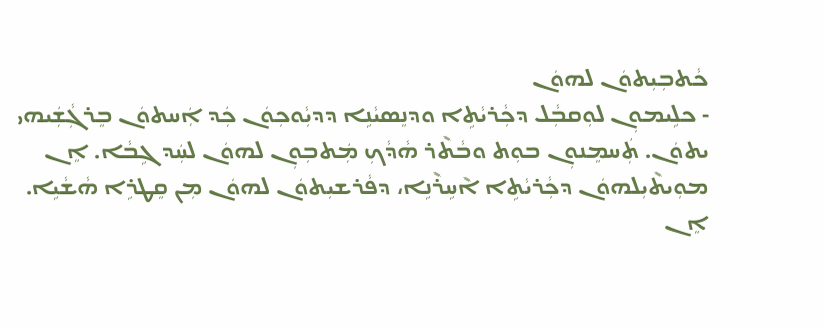ܟܵܬܒܼܝܼܬܘܿܢ ܠܗܘܿܢ
- ܟܠܹܝܡܘܼܢ ܠܘܼܩܒܼܵܠ ܕܟܼܵܪܝܵܬܹܐ ܘܕܢܸܣܝܵܢܹܐ ܕܕܝܼܵܘܟܼܘܿܢ ܟܲܕ ܐܲܚܬܘܿܢ ܒܸܪܓܼܵܫܲܝܗܝ ܝܬܘܿܢ. ܬܲܚܡܸܢܘܼܢ ܒܘܼܬ ܘܒܵܬ݉ܪ ܗܵܕܵܟܼ ܡܲܬܒܼܘܼܢ ܠܗܘܿܢ ܠܚܲܕ ܓܹܒܵܐ. ܐܸܢ ܡܘܼܝܬ݉ܝܼܠܗܘܿܢ ܕܟܼܵܪܝܵܬܹܐ ܐ݉ܚܹܪ݉ܢܹܐ، ܕܦܵܪܫܝܼܬܘܿܢ ܠܗܘܿܢ ܡܼܢ ܩܸܛܪܹܐ ܗܵܫܵܝܹܐ.
ܐܸܢ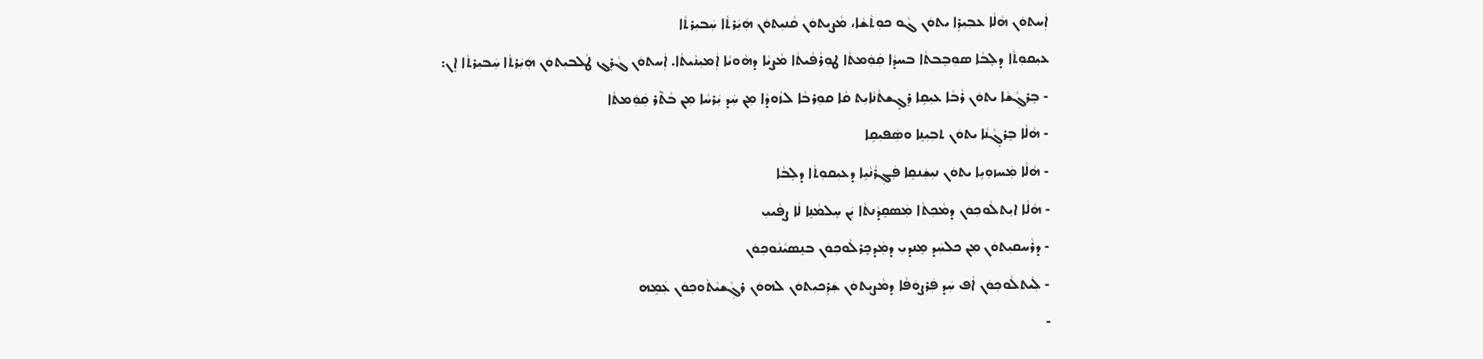ܐܲܚܬܘܿܢ ܗܵܠܵܐ ܥܒܼܝܼܪܹܐ ܝܬܘܿܢ ܓܵܘ ܟܘܼܬܵܫܵܐ، ܡܵܨܝܼܬܘܿܢ ܩܵܢܝܼܬܘܿܢ ܗܲܝܲܪܬܵܐ ܚܲܒܝܼܪܬܵܐ
ܥܝܼܩܘܼܬܵܐ ܕܠܸܒܵܐ ܣܘܼܒܸܒܬܵܐ ܒܚܕܵܐ ܩܲܘܲܡܬܵܐ ܛܘܼܪܵܦܵܝܬܵܐ ܡܵܨܝܵܐ ܕܗܵܘܝܵܐ ܐܲܡܝܼܢܵܝܬܵܐ. ܐܲܚܬܘܿܢ ܓܵܪܸܓ ܛܵܠܒܝܼܬܘܿܢ ܗܲܝܲܪܬܵܐ ܚܲܒܝܼܪܬܵܐ ܐܸܢ:
- ܒܸܪܓܼܵܫܵܐ ܝܬܘܿܢ ܪܵܒܵܐ ܥܝܼܩܹܐ ܪܸܓܼܸܫܬܵܢܵܐܝܼܬ ܩܵܐ ܩܘܼܪܒܵܐ ܠܙܵܘܕܵܐ ܡܼܢ ܚܲܕ ܝܲܪܚܵܐ ܡܼܢ ܒܵܬ݉ܪ ܩܲܘܲܡܬܵܐ
- ܗܵܠܵܐ ܒܸܪܓ݂ܵܢܵܐ ܝܬܘܿܢ ܬܒܼܝܼܢܹܐ ܘܣܲܦܝܼܩܹܐ
- ܗܵܠܵܐ ܡܲܚܙܘܼܝܹܐ ܝܬܘܿܢ ܢܝܼܫܲܢܩܹܐ ܦܲܓܼܪܵܢܵܝܹܐ ܕܥܝܼܩܘܼܬܵܐ ܕܠܸܒܵܐ
- ܗܵܠܵܐ ܐܝܼܬܠܵܘܟܼܘܿܢ ܕܡܵܟܼܬܵܐ ܡܲܣܩܸܕܵܢܬܵܐ ܝܲܢ ܚܸܠܡܵܢܹܐ ܠܵܐ ܨܦܵܝܝܼ
- ܕܪܵܚܩܝܼܬܘܿܢ ܡܼܢ ܟܠܚܲܕ ܡܸܢܕܝܼ ܕܡܲܕܟܼܸܪܠܵܘܟܼܘܿܢ ܒܢܸܣܝܵܢܵܘܟܼܘܿܢ
- ܠܲܝܬܠܵܘܟܼܘܿܢ ܐܵܦ ܚܲܕ ܦܲܪܨܘܿܦܵܐ ܕܡܵܨܝܼܬܘܿܢ ܫܲܪܸܟܝܼܬܘܿܢ ܠܗܘܿܢ ܪܓܼܵܫܝܵܬܵܘܟܼܘܿܢ ܥܲܡܹܗ
-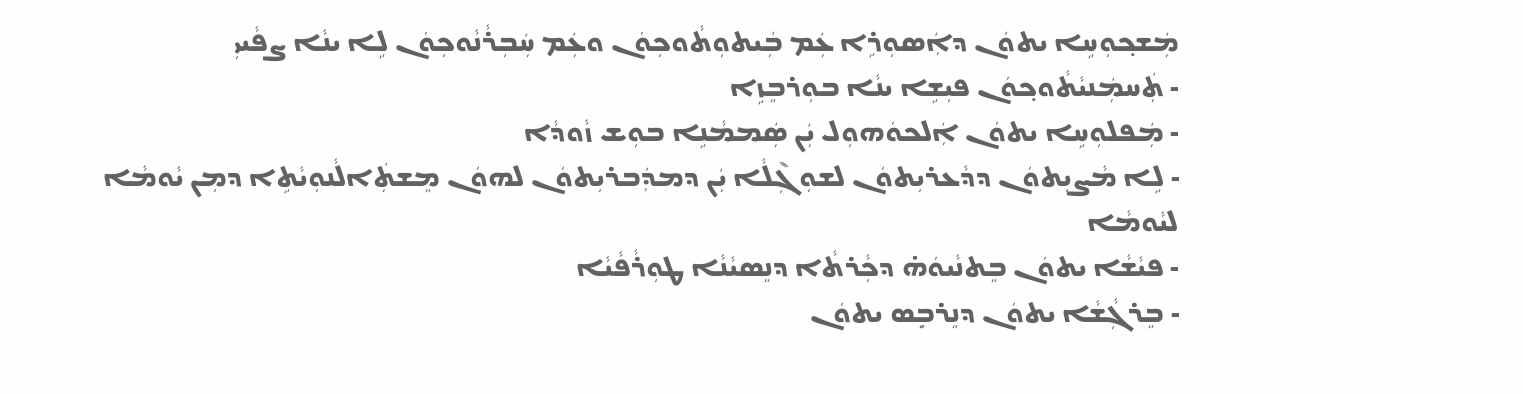ܡܲܫܟ݂ܘܼܚܹܐ ܝܬܘܿܢ ܕܐܲܣܘܼܪܹܐ ܥܲܡ ܒܲܝܬܘܼܬܵܘܟܼܘܿܢ ܘܥܲܡ ܚܲܒܼܪܵܢܵܘܟܼܘܿܢ ܠܹܐ ܝܢܵܐ ܨܦܵܝܝܼ
- ܬܲܚܡܲܢܝܵܬܵܘܟ݂ܘܿܢ ܦܝܼܫܹܐ ܝܢܵܐ ܒܘܼܪܒܸܙܹܐ
- ܡܲܦܠܘܼܚܹܐ ܝܬܘܿܢ ܐܲܠܟܘܿܗܘܼܠ ܝܲܢ ܣܲܡܡܵܢܹܐ ܒܘܼܫ ܙܵܘܕܵܐ
- ܠܹܐ ܡܵܨܝܼܬܘܿܢ ܕܕܵܥܪܝܼܬܘܿܢ ܠܫܘܼܓܼ݉ܠܵܐ ܝܲܢ ܕܡܕܲܒܪܝܼܬܘܿܢ ܠܗܘܿܢ ܡܸܫܬܲܐܠܵܢܘܼܝܵܬܹܐ ܕܡܼܢ ܝܵܘܡܵܐ ܠܝܵܘܡܵܐ
- ܦܝܵܫܵܐ ܝܬܘܿܢ ܒܸܬܢܵܝܘܿܗ̇ ܕܟܼܵܪܬܵܐ ܕܢܸܣܝܵܢܵܐ ܛܘܼܪܵܦܵܝܵܐ
- ܒܸܪܓܼܵܫܵܐ ܝܬܘܿܢ ܕܢܸܪܒܼܸܣ ܝܬܘܿܢ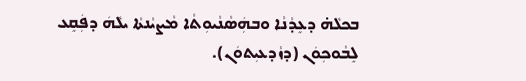ܒܟܠܵܗ̇ ܕܥܸܕܵܢܵܐ ܘܒܗܲܣܵܢܵܝܘܼܬܵܐ ܡܵܨܝܵܢܬܵܐ ܝܠܵܗܿ ܕܦܲܩܸܥ ܠܸܒܵܘܟܼܘܿܢ (ܕܙܵܕܥܝܼܬܘܿܢ).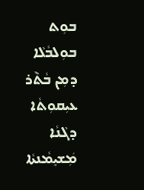ܒܘܼܬ ܒܘܼܠܒܵܠܵܐ ܕܡܼܢ ܒܵܬ݉ܪ ܥܝܼܩܘܼܬܵܐ ܕܓܵܢܵܐ ܡܲܫܝܸܡܵܢܬܵܐ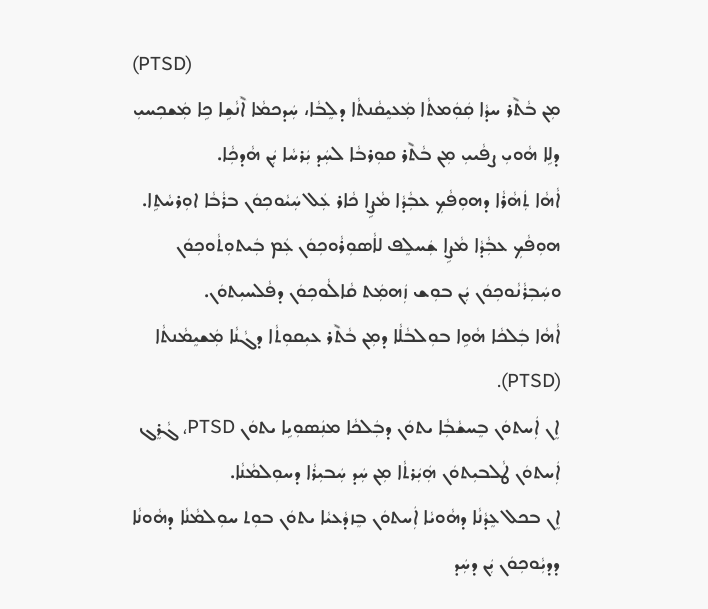(PTSD)
ܡܼܢ ܒܵܬ݉ܪ ܚܕܵܐ ܩܲܘܲܡܬܵܐ ܡܲܥܝܸܩܵܢܬܵܐ ܕܠܸܒܵܐ، ܚܲܕܟܡܵܐ ܐ݉ܢܵܫܹܐ ܟܹܐ ܡܲܫܟܼܚܝܼ ܕܠܹܐ ܗܵܘܝܼ ܨܦܵܝܝܼ ܡܼܢ ܒܵܬ݉ܪ ܩܘܼܪܒܵܐ ܠܚܲܕ ܝܲܪܚܵܐ ܝܲܢ ܗܵܕܟܼܵܐ.
ܐܵܗܵܐ ܬܲܗܵܪܵܐ ܕܗܘܼܦܵܟܼ ܥܒܼܵܕܵܐ ܡܵܨܹܐ ܟܵܐܪ ܥܲܠ ܚܲܝܵܘܟܼܘܿܢ ܒܪܵܒܵܐ ܐܘܼܪܚܵܬܹܐ. ܗܘܼܦܵܟܼ ܥܒܼܵܕܵܐ ܡܵܨܹܐ ܫܲܚܠܸܦ ܠܐܵܣܘܼܪܵܘܟܼܘܿܢ ܥܲܡ ܒܲܝܬܘܼܬܵܘܟܼܘܿܢ ܘܚܲܒܼܪܵܢܵܘܟܼܘܿܢ ܝܲܢ ܒܘܼܫ ܙܲܗܡܲܬ ܩܵܐܠܵܘܟܼܘܿܢ ܕܦܵܠܚܝܼܬܘܿܢ.
ܐܵܗܵܐ ܒܲܠܟܵܐ ܗܵܘܹܐ ܒܘܼܠܒܵܠܵܐ ܕܡܼܢ ܒܵܬ݉ܪ ܥܝܼܩܘܼܬܵܐ ܕܓܵܢܵܐ ܡܲܫܝܸܡܵܢܬܵܐ (PTSD).
ܐܸܢ ܐܲܚܬܘܿܢ ܒܸܚܫܵܒܼܵܐ ܝܬܘܿܢ ܕܒܲܠܟܵܐ ܡܢܲܣܘܼܝܹܐ ܝܬܘܿܢ PTSD، ܓܵܪܸܓ ܐܲܚܬܘܿܢ ܛܵܠܒܝܼܬܘܿܢ ܗܲܝܲܪܬܵܐ ܡܼܢ ܚܲܕ ܚܲܒܝܼܪܵܐ ܕܚܘܼܠܡܵܢܵܐ.
ܐܸܢ ܒܟܠ ܥܸܕܵܢܵܐ ܕܗܵܘܝܵܐ ܐܲܚܬܘܿܢ ܒܸܙܕܵܥܝܵܐ ܝܬܘܿܢ ܒܘܼܬ ܚܘܼܠܡܵܢܵܐ ܕܗܵܘܢܵܐ ܕܕܝܼܵܘܟܼܘܿܢ ܝܲܢ ܕܚܲܕ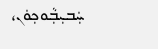ܚܲܒܝܼܒܼܵܘܟܼܘܿܢ،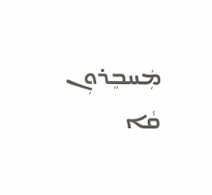ܡܲܚܒܸܪܘܼܢ ܩܵܐ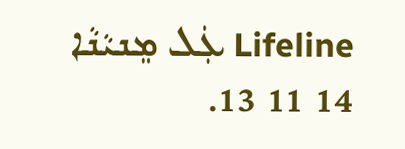Lifeline ܥܲܠ ܡܸܢܝܵܢܵܐ 14 11 13.